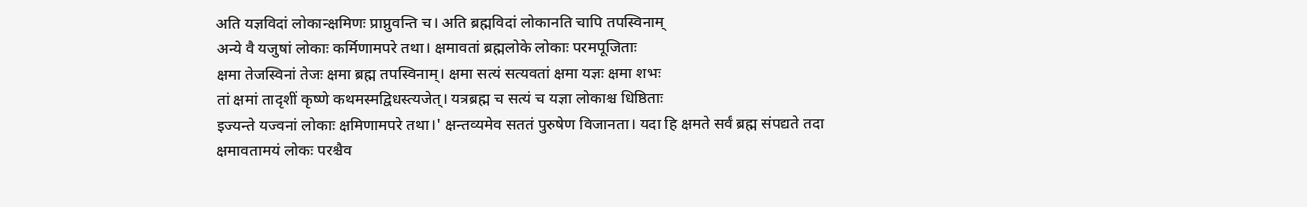अति यज्ञविदां लोकान्क्षमिणः प्राप्नुवन्ति च। अति ब्रह्मविदां लोकानति चापि तपस्विनाम्
अन्ये वै यजुषां लोकाः कर्मिणामपरे तथा। क्षमावतां ब्रह्मलोके लोकाः परमपूजिताः
क्षमा तेजस्विनां तेजः क्षमा ब्रह्म तपस्विनाम्। क्षमा सत्यं सत्यवतां क्षमा यज्ञः क्षमा शभः
तां क्षमां तादृशीं कृष्णे कथमस्मद्विधस्त्यजेत्। यत्रब्रह्म च सत्यं च यज्ञा लोकाश्च धिष्ठिताः
इज्यन्ते यज्वनां लोकाः क्षमिणामपरे तथा।' क्षन्तव्यमेव सततं पुरुषेण विजानता। यदा हि क्षमते सर्वं ब्रह्म संपद्यते तदा
क्षमावतामयं लोकः परश्चैव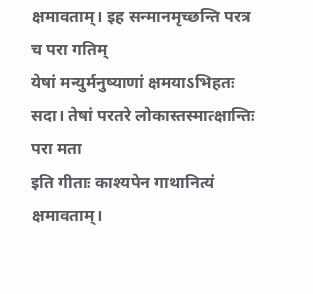क्षमावताम्। इह सन्मानमृच्छन्ति परत्र च परा गतिम्
येषां मन्युर्मनुष्याणां क्षमयाऽभिहतः सदा। तेषां परतरे लोकास्तस्मात्क्षान्तिः परा मता
इति गीताः काश्यपेन गाथानित्यं क्षमावताम्।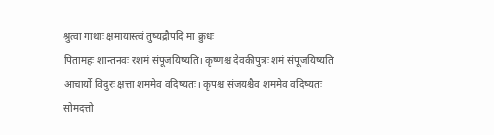श्रुत्वा गाथाः क्षमायास्त्वं तुष्यद्रौपदि मा क्रुधः
पितामहः शान्तनवः रशमं संपूजयिष्यति। कृष्णश्च देवकीपुत्रः शमं संपूजयिष्यति
आचार्यो विदुरः क्षत्ता शममेव वदिष्यतः। कृपश्च संजयश्चैव शममेव वदिष्यतः
सोमदत्तो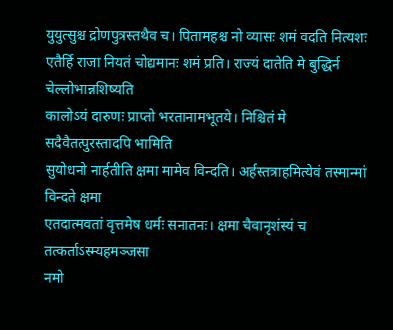युयुत्सुश्च द्रोणपुत्रस्तथैव च। पितामहश्च नो व्यासः शमं वदति नित्यशः
एतैर्हि राजा नियतं चोद्यमानः शमं प्रति। राज्यं दातेति मे बुद्धिर्न चेल्लोभान्नशिष्यति
कालोऽयं दारुणः प्राप्तो भरतानामभूतये। निश्चितं मे सदैवैतत्पुरस्तादपि भामिति
सुयोधनो नार्हतीति क्षमा मामेव विन्दति। अर्हस्तत्राहमित्येवं तस्मान्मां विन्दते क्षमा
एतदात्मवतां वृत्तमेष धर्मः सनातनः। क्षमा चैवानृशंस्यं च तत्कर्ताऽस्म्यहमञ्जसा
नमो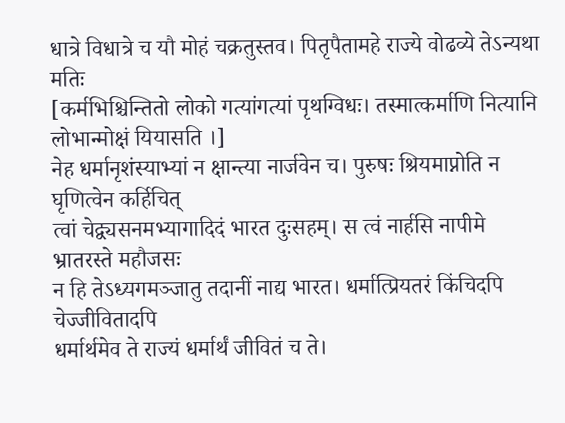धात्रे विधात्रे च यौ मोहं चक्रतुस्तव। पितृपैतामहे राज्ये वोढव्ये तेऽन्यथा मतिः
[कर्मभिश्चिन्तितो लोको गत्यांगत्यां पृथग्विधः। तस्मात्कर्माणि नित्यानि लोभान्मोक्षं यियासति ।]
नेह धर्मानृशंस्याभ्यां न क्षान्त्या नार्जवेन च। पुरुषः श्रियमाप्नोति न घृणित्वेन कर्हिचित्
त्वां चेद्व्यसनमभ्यागादिदं भारत दुःसहम्। स त्वं नार्हसि नापीमे भ्रातरस्ते महौजसः
न हि तेऽध्यगमञ्जातु तदानीं नाद्य भारत। धर्मात्प्रियतरं किंचिदपि चेज्जीवितादपि
धर्मार्थमेव ते राज्यं धर्मार्थं जीवितं च ते।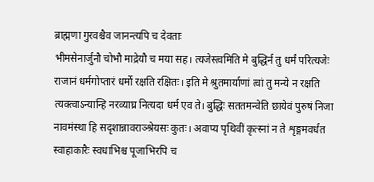ब्राह्मणा गुरवश्चैव जानन्त्यपि च देवताः
भीमसेनार्जुनौ चोभौ माद्रेयौ च मया सह। त्यजेस्त्वमिति मे बुद्धिर्न तु धर्मं परित्यजेः
राजानं धर्मगोप्तारं धर्मो रक्षति रक्षितः। इति मे श्रुतमार्याणां त्वां तु मन्ये न रक्षति
त्यक्त्वाऽन्यान्हि नरव्याघ्र नित्यदा धर्म एव ते। बुद्धिः सततमन्वेति छायेवं पुरुषं निजा
नावमंस्था हि सदृशान्नावराञ्श्रेयसः कुतः। अवाप्य पृथिवीं कृत्स्नां न ते शृङ्गमवर्धत
स्वाहाकारैः स्वधाभिश्च पूजाभिरपि च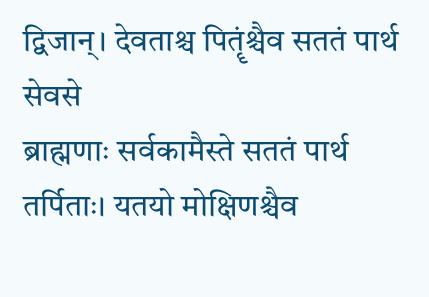द्विजान्। देवताश्च पितॄंश्चैव सततं पार्थ सेवसे
ब्राह्मणाः सर्वकामैस्ते सततं पार्थ तर्पिताः। यतयो मोक्षिणश्चैव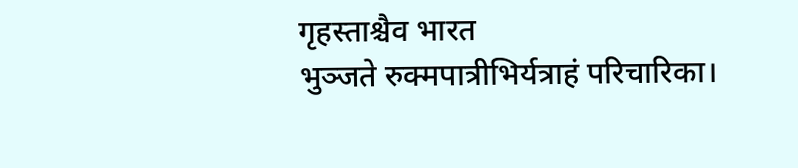गृहस्ताश्चैव भारत
भुञ्जते रुक्मपात्रीभिर्यत्राहं परिचारिका।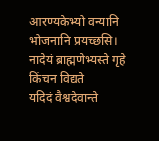आरण्यकेभ्यो वन्यानि भोजनानि प्रयच्छसि। नादेयं ब्राह्मणेभ्यस्ते गृहे किंचन विद्यते
यदिदं वैश्वदेवान्ते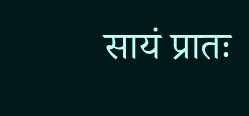सायं प्रातः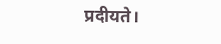प्रदीयते।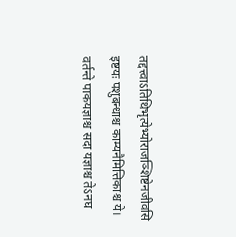तद्दत्त्वाऽतिथिभृत्येभ्योराजञ्शिष्टेनजीवसि
इष्टयः पशुबन्धाश्च काम्यनैमित्तिकाश्च ये। वर्तन्ते पाकयज्ञाश्च सदा यज्ञाश्च तेऽनघ